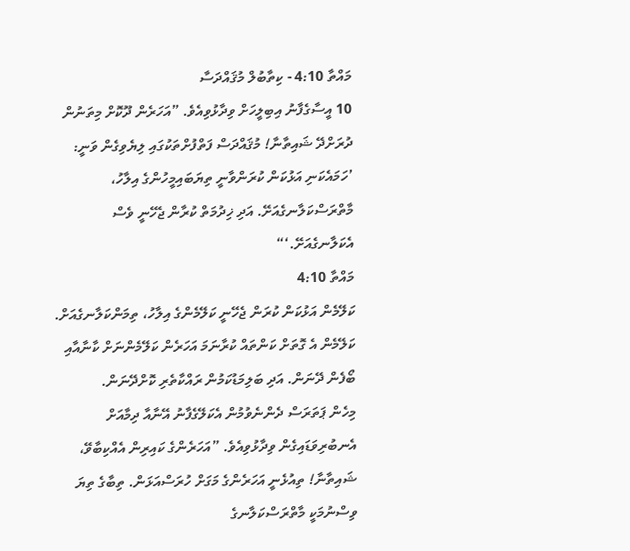މައްތާ 4:10 - ކިތާބުލް މުޤައްދަސާ
10 އީސާގެފާނު އިބިލީހަށް ވިދާޅުވިއެވެ. ”އަހަރެން ދޫކޮށް މިތަނުން ދުރަށްދޭ ޝައިތާނާ! މުޤައްދަސް ފަތްފުށްތަކުގައި ލިޔެވިގެން ވަނީ: ’ހަމައެކަނި އަޅުކަން ކުރަންވާނީ ތިޔަބައިމީހުންގެ އިލާހު، މާތްރަސްކަލާނގެއަށޭ. އަދި ޚިދުމަތް ކުރާން ޖެހޭނީ ވެސް އެކަލާނގެއަށޭ.‘“
މައްތާ 4:10
ކަލޭމެން އަޅުކަން ކުރަން ޖެހޭނީ ކަލޭމެންގެ އިލާހު، ތިމަންކަލާނގެއަށް. ކަލޭމެން އެ ގޮތަށް ކަންތައް ކުރާނަމަ އަހަރެން ކަލޭމެންނަށް ކާނާއާއި ބޯފެން ދޭނަން. އަދި ބަލިމަޑުކަމުން ރައްކާތެރި ކޮށްދޭނަން.
މިހެން ޕަތަރަސް ދެންނެވުމުން އެކަލޭގެފާނު އޭނާއާ ދިމާއަށް އެނބުރިވަޑައިގެން ވިދާޅުވިއެވެ. ”އަހަރެންގެ ކައިރިން އެއްކިބާވޭ، ޝައިތާނާ! ތިއުޅެނީ އަހަރެންގެ މަގަށް ހުރަސްއަޅަން. ތިބާގެ ތިޔަ ވިސްނުމަކީ މާތްރަސްކަލާނގެ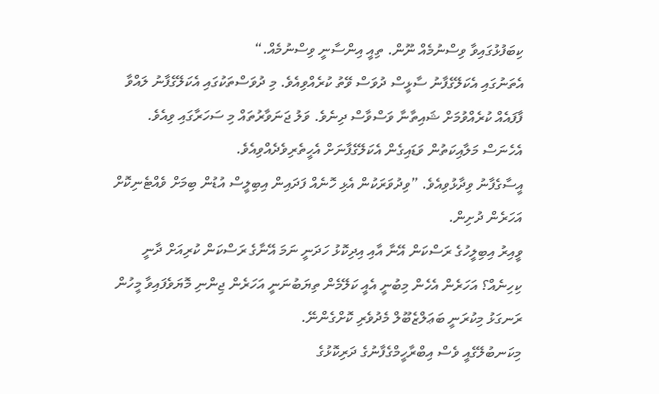ކިބަފުޅުގައިވާ ވިސްނުމެއް ނޫން. ތިއީ އިންސާނީ ވިސްނުމެއް.“
އެތަނުގައި އެކަލޭގެފާނު ސާޅީސް ދުވަސް ވޭތު ކުރެއްވިއެވެ. މި ދުވަސްތަކުގައި އެކަލޭގެފާނު ލައްވާ ފާފައެއް ކުރެއްވުމަށް ޝައިތާނާ ވަސްވާސް ދިނެވެ. ވަލު ޖަނަވާރުތައް މި ސަހަރާގައި ވިއެވެ. އެހެނަސް މަލާއިކަތުން ވަޑައިގެން އެކަލޭގެފާނަށް އެހީތެރިވެދެއްވިއެވެ.
އީސާގެފާނު ވިދާޅުވިއެވެ. ”ވިދުވަރަކުން އެޅި ހޮނެއް ފަދައިން އިބިލީސް އުޑުން ބިމަށް ވެއްޓެނިކޮށް އަހަރެން ދުށިން.
ވީއިރު އިބިލީހުގެ ރަސްކަން އޭނާ އާއި އިދިކޮޅު ހަދަނީ ނަމަ އޭނާގެ ރަސްކަން ކުރިއަށް ދާނީ ކިހިނެއް؟ އަހަރެން އެހެން މިބުނީ އެއީ ކަލޭމެން ތިޔަބުނަނީ އަހަރެން ޖިންނި މޮޔަވެފައިވާ މީހުން ރަނގަޅު މިކުރަނީ ބަޢަލްޒެބޫލް މެދުވެރި ކޮށްގެންނޭ.
މިކަނބުލޭގެއީ ވެސް އިބްރާހީމްގެފާނުގެ ދަރިކޮޅުގެ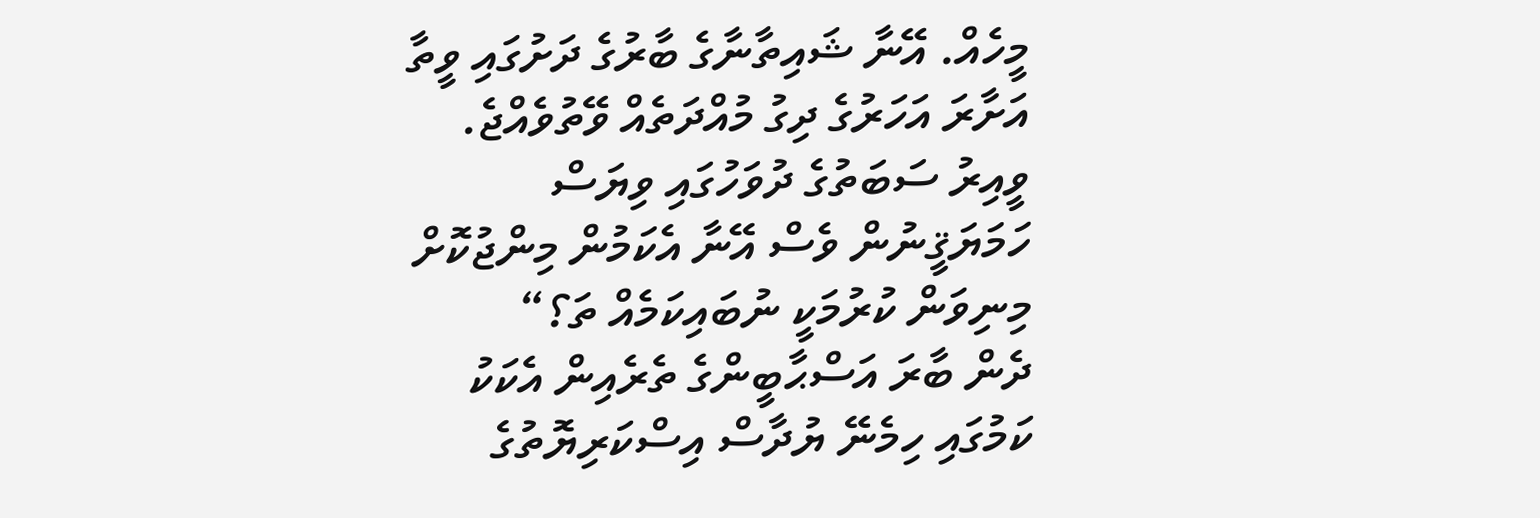މީހެއް. އޭނާ ޝައިތާނާގެ ބާރުގެ ދަށުގައި ވީތާ އަށާރަ އަހަރުގެ ދިގު މުއްދަތެއް ވޭތުވެއްޖެ. ވީއިރު ސަބަތުގެ ދުވަހުގައި ވިޔަސް ހަމަޔަޤީނުން ވެސް އޭނާ އެކަމުން މިންޖުކޮށް މިނިވަން ކުރުމަކީ ނުބައިކަމެއް ތަ؟“
ދެން ބާރަ އަސްޙާބީންގެ ތެރެއިން އެކަކު ކަމުގައި ހިމެނޭ ޔުދާސް އިސްކަރިޔޮތުގެ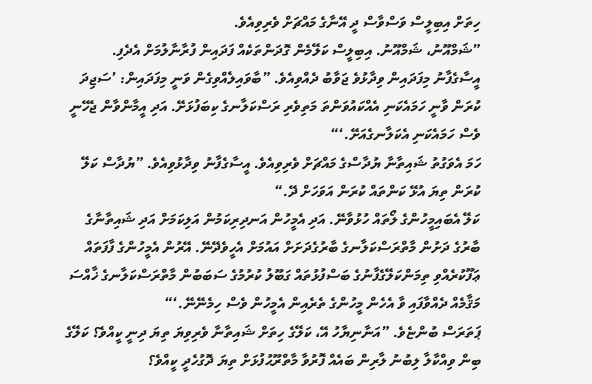ހިތަށް އިބިލީސް ވަސްވާސް ދީ އޭނާގެ މައްޗަށް ވެރިވިއެވެ.
”ޝަމްއޫނު، ޝަމްއޫނު. އިބިލީސް ކަލޭމެން ގޮދަންތަކެއް ފަދައިން ފުރާނާލުމަށް އެދެފި.
އީސާގެފާނު މިފަދައިން ވިދާޅުވެ ޖަވާބު ދެއްވިއެވެ. ”ބާވައިލެއްވިގެން ވަނީ މިފަދައިން: ’ސަޖިދަ ކުރަން ވާނީ ހަމައެކަނި އެއްކައުވަންތަ މަތިވެރި ރަސްކަލާނގެ ކިބަފުޅަށޭ. އަދި އީމާންވާން ޖެހޭނީ ވެސް ހަމައެކަނި އެކަލާނގެއަށޭ.‘“
ހަމަ އެވަގުތު ޝައިތާނާ ޔުދާސްގެ މައްޗަށް ވެރިވިއެވެ. އީސާގެފާނު ވިދާޅުވިއެވެ. ”ޔުދާސް ކަލޭ ކުރަން ތިޔަ އުޅޭ ކަންތައް ކުރަން އަވަހަށް ދޭ.“
ކަލޭ އެބައިމީހުންގެ ލޯތައް ހުޅުވާނޭ. އަދި އެމީހުން އަނދިރިކަމުން އަލިކަމަށް އަދި ޝައިތާނާގެ ބާރުގެ ދަށުން މާތްރަސްކަލާނގެ ބާރުގެދަށަށް އައުމަށް އެހީވެދޭނޭ. އޭރުން އެމީހުންގެ ފާފަތައް ޢަފޫކުރެއްވި ތިމަންކަލޭގެފާނުގެ ބަސްފުޅުތައް ގަބޫލު ކުރުމުގެ ސަބަބުން މާތްރަސްކަލާނގެ ޚާއްސަ މަޤާމެއް ދެއްވާފައި ވާ އެހެން މީހުންގެ ތެރެއިން އެމީހުން ވެސް ހިމެނޭނޭ.‘“
ޕަތަރަސް ބުންޏެވެ. ”އަނާނިޔާހު އޭ، ކަލޭގެ ހިތަށް ޝައިތާނާ ވެރިވިޔަ ތިޔަ ދިނީ ކީއްވެ؟ ކަލޭގެ ބިން ވިއްކާލާ ލިބުނު ލާރިން ބައެއް ފޮރުވާ މާތްރޫޙުފުޅަށް ތިޔަ ދޮގުހެދީ ކީއްވެ؟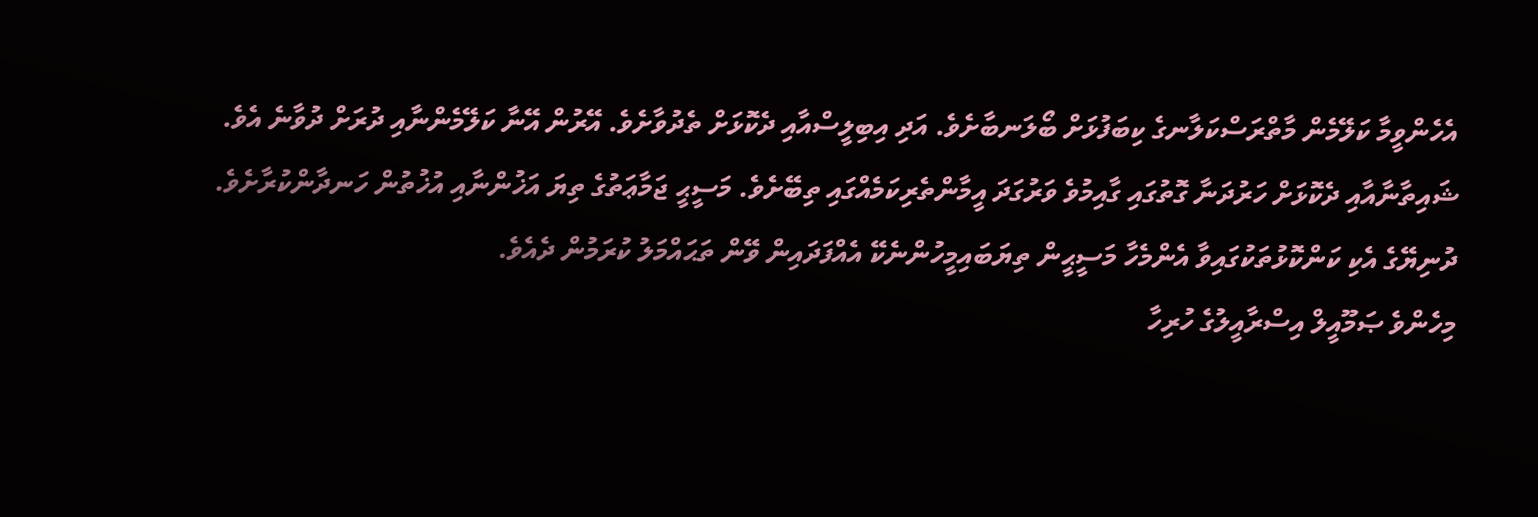އެހެންވީމާ ކަލޭމެން މާތްރަސްކަލާނގެ ކިބަފުޅަށް ބޯލަނބާށެވެ. އަދި އިބިލީސްއާއި ދެކޮޅަށް ތެދުވާށެވެ. އޭރުން އޭނާ ކަލޭމެންނާއި ދުރަށް ދުވާނެ އެވެ.
ޝައިތާނާއާއި ދެކޮޅަށް ހަރުދަނާ ގޮތުގައި ގާއިމުވެ ވަރުގަދަ އީމާންތެރިކަމެއްގައި ތިބޭށެވެ. މަސީޙީ ޖަމާޢަތުގެ ތިޔަ އަޚުންނާއި އުޚުތުން ހަނދާންކުރާށެވެ. ދުނިޔޭގެ އެކި ކަންކޮޅުތަކުގައިވާ އެންމެހާ މަސީޙީން ތިޔަބައިމީހުންނެކޭ އެއްފަދައިން ވޭން ތަޙައްމަލު ކުރަމުން ދެއެވެ.
މިހެންވެ ޞަމޫއީލް އިސްރާއީލުގެ ހުރިހާ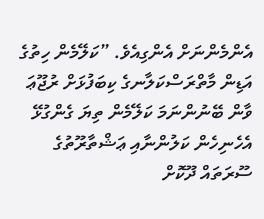އެންމެންނަށް އެންގިއެވެ. ”ކަލޭމެން ހިތުގެ އަޑިން މާތްރަސްކަލާނގެ ކިބަފުޅަށް ރުޖޫޢަ ވާން ބޭނުންނަމަ ކަލޭމެން ތިޔަ ގެންގުޅޭ އެހެނިހެން ކަލުންނާއި ޢަޝްތާރޫތުގެ ސޫރަތައް ދޫކޮށް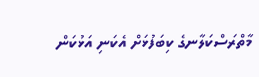މާތްރަސްކަލާނގެ ކިބަފުޅަށް އެކަނި އަޅުކަން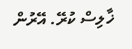ޚާލިސް ކުރޭ. އޭރުން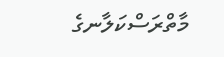މާތްރަސްކަލާނގެ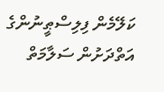ކަލޭމެން ފިލިސްޠީނުންގެ އަތްދަށުން ސަލާމަތް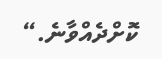ކޮށްދެއްވާނެ.“